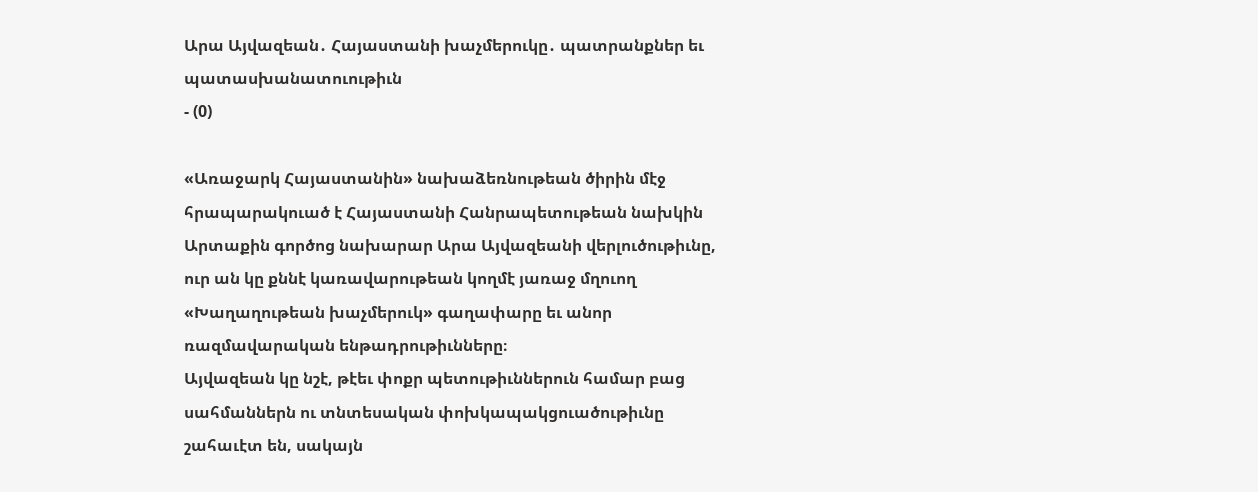Արա Այվազեան․ Հայաստանի խաչմերուկը․ պատրանքներ եւ պատասխանատուութիւն
- (0)

«Առաջարկ Հայաստանին» նախաձեռնութեան ծիրին մէջ հրապարակուած է Հայաստանի Հանրապետութեան նախկին Արտաքին գործոց նախարար Արա Այվազեանի վերլուծութիւնը, ուր ան կը քննէ կառավարութեան կողմէ յառաջ մղուող «Խաղաղութեան խաչմերուկ» գաղափարը եւ անոր ռազմավարական ենթադրութիւնները։
Այվազեան կը նշէ, թէեւ փոքր պետութիւններուն համար բաց սահմաններն ու տնտեսական փոխկապակցուածութիւնը շահաւէտ են, սակայն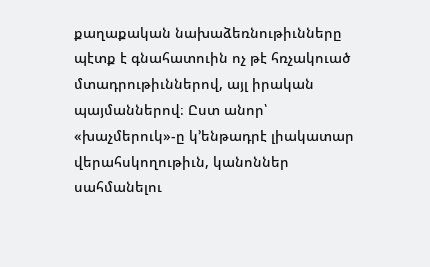քաղաքական նախաձեռնութիւնները պէտք է գնահատուին ոչ թէ հռչակուած մտադրութիւններով, այլ իրական պայմաններով։ Ըստ անոր՝ «խաչմերուկ»-ը կ՚ենթադրէ լիակատար վերահսկողութիւն, կանոններ սահմանելու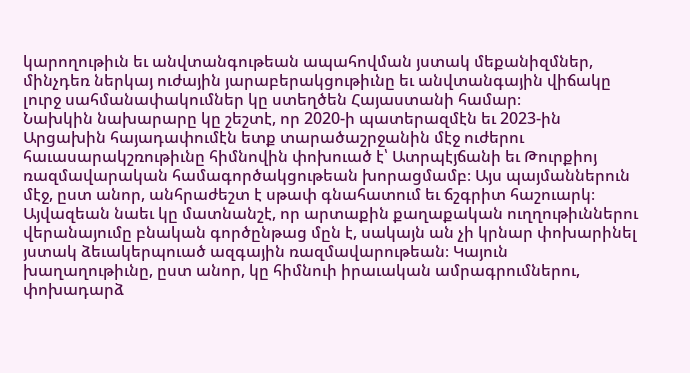կարողութիւն եւ անվտանգութեան ապահովման յստակ մեքանիզմներ, մինչդեռ ներկայ ուժային յարաբերակցութիւնը եւ անվտանգային վիճակը լուրջ սահմանափակումներ կը ստեղծեն Հայաստանի համար։
Նախկին նախարարը կը շեշտէ, որ 2020-ի պատերազմէն եւ 2023-ին Արցախին հայադափումէն ետք տարածաշրջանին մէջ ուժերու հաւասարակշռութիւնը հիմնովին փոխուած է՝ Ատրպէյճանի եւ Թուրքիոյ ռազմավարական համագործակցութեան խորացմամբ։ Այս պայմաններուն մէջ, ըստ անոր, անհրաժեշտ է սթափ գնահատում եւ ճշգրիտ հաշուարկ։
Այվազեան նաեւ կը մատնանշէ, որ արտաքին քաղաքական ուղղութիւններու վերանայումը բնական գործընթաց մըն է, սակայն ան չի կրնար փոխարինել յստակ ձեւակերպուած ազգային ռազմավարութեան։ Կայուն խաղաղութիւնը, ըստ անոր, կը հիմնուի իրաւական ամրագրումներու, փոխադարձ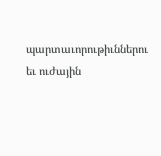պարտաւորութիւններու եւ ուժային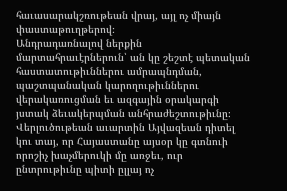հաւասարակշռութեան վրայ, այլ ոչ միայն փաստաթուղթերով։
Անդրադառնալով ներքին մարտահրաւէրներուն՝ ան կը շեշտէ պետական հաստատութիւններու ամրապնդման, պաշտպանական կարողութիւններու վերակառուցման եւ ազգային օրակարգի յստակ ձեւակերպման անհրաժեշտութիւնը։ Վերլուծութեան աւարտին Այվազեան դիտել կու տայ, որ Հայաստանը այսօր կը գտնուի որոշիչ խաչմերուկի մը առջեւ, ուր ընտրութիւնը պիտի ըլլայ ոչ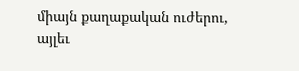միայն քաղաքական ուժերու, այլեւ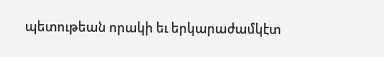պետութեան որակի եւ երկարաժամկէտ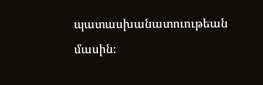պատասխանատուութեան մասին։